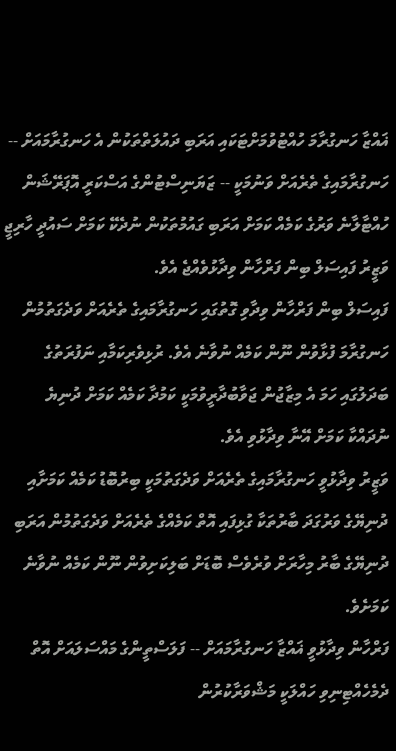ޣައްޒާ ހަނގުރާމަ ހުއްޓުވުމަށްޓަކައި އަރަބި ދައުލަތްތަކުން އެ ހަނގުރާމައަށް -- ހަނގުރާމައިގެ ތެރެއަށް ވަނުމަކީ -- ޒަޔަނިސްޓުންގެ އަސްކަރީ އޮޕަރޭޝަން ހުއްޓާލާނެ ވަރުގެ ކަމެއް ކަމަށް އަރަބި ގައުމުތަކުން ނުދެކޭ ކަމަށް ސައުދީ ހާރިޖީ ވަޒީރު ފައިސަލް ބިން ފަރްހާން ވިދާޅުވެއްޖެ އެވެ.
ފައިސަލް ބިން ފަރްހާން ވިދާވި ގޮތުގައި ހަނގުރާމައިގެ ތެރެއަށް ވަދެގަތުމުން ހަނގުރާމަ ފުޅާވުން ނޫން ކަމެއް ނުވާނެ އެވެ. ރުޅިވެރިކަމާއި ނަފުރަތުގެ ބަދަލުގައި ހަމަ އެ މިޒާޖުން ޖަވާބުދާރީވުމަކީ ކަމުދާ ކަމެއް ކަމަށް ދުނިޔެ ނުދައްކާ ކަމަށް އޭނާ ވިދާޅުވި އެވެ.
ވަޒީރު ވިދާޅުވީ ހަނގުރާމައިގެ ތެރެއަށް ވަދެގަތުމަކީ ބިރުބޮޑު ކަމެއް ކަމަށާއި ދުނިޔޭގެ ވަރުގަދަ ބާރުތަކާ ގުޅިފައި އޮތް ކަމެއްގެ ތެރެއަށް ވަދެގަތުމުން އަރަބި ދުނިޔޭގެ ބާރު މިހާރަށް ވުރެވެސް ބޮޑަށް ބަލިކަށިވުން ނޫން ކަމެއް ނުވާނެ ކަމަށެވެ.
ފަރްހާން ވިދާޅުވީ ޣައްޒާ ހަނގުރާމައަށް -- ފަލަސްތީންގެ މައްސަލައަށް އޮތް ދެމެހެއްޓިނިވި ހައްލަކީ މަޝްވަރާކުރުން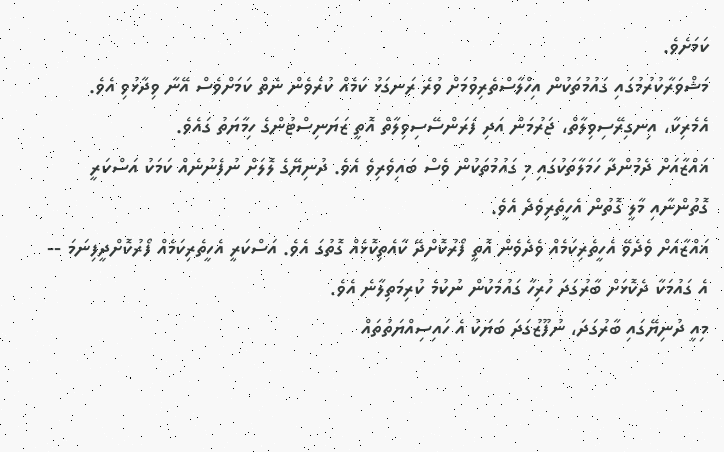ކަމަށެވެ.
މަޝްވަރާކުރުމުގައި ގައުމުތަކުން އިހްލާސްތެރިވުމަށް ވުރެ ރަނގަޅު ކަމެއް ކުރެވެން ނެތް ކަމަށްވެސް އޭނާ ވިދާޅުވި އެވެ.
އެމެރިކާ، އިނގިރޭސިވިލާތް، ޖަރުމަން އަދި ފަރަންސޭސިވިލާތް އޮތީ ޒަޔަނިސްޓުންގެ ހިމާޔަތު ގައެވެ.
ޣައްޒާއަށް ދެމުންދާ ހަމަލާތަކުގައި މި ގައުމުތަކުން ވެސް ބައިވެރިވެ އެވެ. ދުނިޔޭގެ ލޮލަށް ނުފެނުނެއް ކަމަކު އަސްކަރީ ގޮތުންނާއި މާލީ ގޮތުން އެހީތެރިވެދެ އެވެ.
ޣައްޒާއަށް ވެދެވޭ އެހީތެރިކަމެއް ވެދެވެން އޮތީ ފޯރުކޮށްދޭ ކާއެތިކޮޅެއް ގޮތުގަ އެވެ. އަސްކަރީ އެހީތެރިކަމެއް ފޯރުކޮށްދީފިނަމަ -- އެ ގައުމަކާ ދެކޮޅަށް ބާރުގަދަ ހުރިހާ ގައުމަކުން ނުކުމެ ކުރިމަތިލާނެ އެވެ.
މިއީ ދުނިޔޭގައި ބާރުގަދަ، ނުފޫޒުގަދަ ބަޔަކު އެ ހައިސިއްޔަތުތައް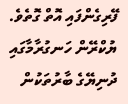ފޭރިގެންފައި އޮތް ގޮތެވެ.
ޔުކްރޭން ހަނގުރާމާގައި ދުނިޔޭގެ ބާރުތަކުން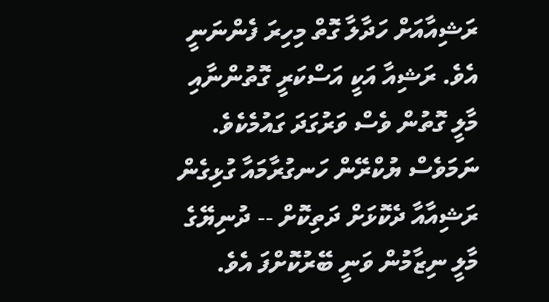ރަޝިއާއަށް ހަދާލާ ގޮތް މިހިރަ ފެންނަނީ އެވެ. ރަޝިއާ އަކީ އަސްކަރީ ގޮތުންނާއި މާލީ ގޮތުން ވެސް ވަރުގަދަ ގައުމެކެވެ. ނަމަވެސް ޔުކްރޭން ހަނގުރާމައާ ގުޅިގެން ރަޝިއާއާ ދެކޮޅަށް ދަތިކޮށް -- ދުނިޔޭގެ މާލީ ނިޒާމުން ވަނީ ބޭރުކޮށްފަ އެވެ.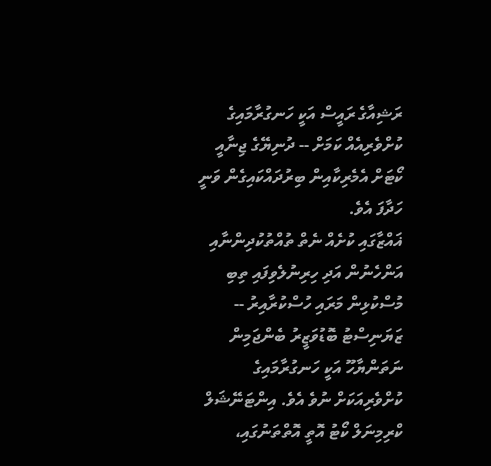ރަޝިއާގެ ރައީސް އަކީ ހަނގުރާމައިގެ ކުށްވެރިއެއް ކަމަށް -- ދުނިޔޭގެ ޖިނާއީ ކޯޓަށް އެމެރިކާއިން ބިރުދައްކައިގެން ވަނީ ހަދާފަ އެވެ.
ޣައްޒާގައި ކުށެއް ނެތް ތުއްތުކުދިންނާއި އަންހެނުން އަދި ހިރިނުލެވިފައި ތިބި މުސްކުޅިން މަރައި ހުސްކުރާއިރު -- ޒަޔަނިސްޓު ބޮޑުވަޒީރު ބެންޖަމިން ނަތަންޔާހޫ އަކީ ހަނގުރާމައިގެ ކުށްވެރިއަކަށް ނުވެ އެވެ. އިންޓަނޭޝަލް ކްރިމިނަލް ކޯޓު އޮތީ އޮތްތަނުގައި،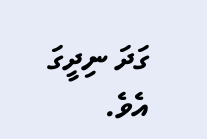ގަދަ ނިދީގަ އެވެ.